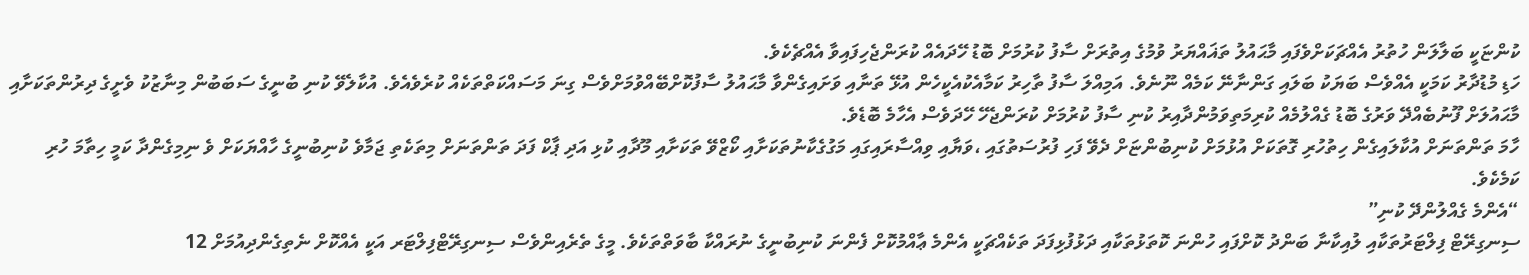ކުންޏަކީ ބަލާލަން ހުތުރު އެއްޗަކަށްވެފައި މާޙައުލު ތަޣައްޔަރު ވުމުގެ އިތުރަށް ސާފު ކުރުމަށް ބޮޑު ހޭދައެއް ކުރަންޖެހިފައިވާ އެއްޗެކެވެ.
ހަޑި މުޑުދާރު ކަމަކީ އެއްވެސް ބަޔަކު ބަލައި ގަންނާނޭ ކަމެއް ނޫނެވެ. އަމިއްލަ ސާފު ތާހިރު ކަމާއެކުއެކީހެން އުޅޭ ތަނާއި ވަށައިގެންވާ މާޙައުލު ސާފުކޮށްބޭއްވުމަށްވެސް ގިނަ މަސައްކަތްތަކެއް ކުރެވެއެވެ. އުކާލެވޭ ކުނި ބުނީގެ ސަބަބުން މިނާޒުކު ވެށީގެ ދިރުންތަކަށާއި މާޙައުލަށް ފޫނުބެއްދޭ ވަރުގެ ބޮޑު ގެއްލުމެއް ކުރިމަތިވަމުންދާއިރު ކުނި ސާފު ކުރުމަށް ކުރަންޖެހޭ ހޭދަވެސް އެހާމެ ބޮޑެވެ.
ހާމަ ތަންތަނަށް އުކާލައިގެން ހިތުހުރި ގޮތަކަށް އުޅުމަށް ކުނިބުންޏަށް ދެވޭ ފަހި ފުރުސަތުގައި ،ވަޔާއި ވިއްސާރައިގައި މަގުގެކާނުތަކަށާއި ކޯޒްވޭ ތަކަށާއި މޫދާއި ކުޅި އަދި ޕާކް ފަދަ ތަންތަނަށް މިތަކެތި ޖަމާވެ ކުނިބުނީގެ ހާއްޔަކަށް ވެ ނިމިގެންދާ ކަމީ ހިތާމަ ހުރި ކަމެކެވެ.
“އެންމެ ގެއްލުންދޭ ކުނި”
ސިނގިރޭޓް ފިލްޓަރުތަކާއި ލުއިކާނާ ބަންދު ކޮށްފައި ހުންނަ ކޮތަޅުތަކާއި ދަޅުފުޅިފަދަ ތަކެއްޗަކީ އެންމެ ޢާއްމުކޮށް ފެންނަ ކުނިބުނީގެ ނުރައްކާ ބާވަތްތަކެވެ. މީގެ ތެރެއިންވެސް ސިނގިރޭޓްފިލްޓަރ އަކީ އެއްކޮށް ނެތިގެންދިއުމަށް 12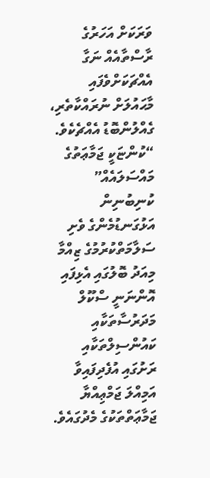ވަރަކަށް އަހަރުގެ ރާސްތާއެއް ނަގާ އެއްޗަކަށްވެފައި މާޙައުލަށް ނުރައްކާތެރި، ގެއްލުންބޮޑު އެއްޗެކެވެ.
“ކުންޏަކީ ޖަމާޢަތުގެ މައްސަލައެއް”
ކުނިބުނިން އަޅުގަނޑުމެންގެ ވެށި ސަލާމަތްކުރުމުގެ ޒިއްމާ މިއަދު ބޮލުގައި އެޅިފައި އޮންނަނީ ސްކޫލް މަދަރުސާތަކާއި ކައުންސިލްތަކާއި ރަށުގައި އުފެދިފައިވާ އަމިއްލަ ޖަމްޢިއްޔާ ޖަމާޢަތްތަކުގެ މެދުގައެވެ.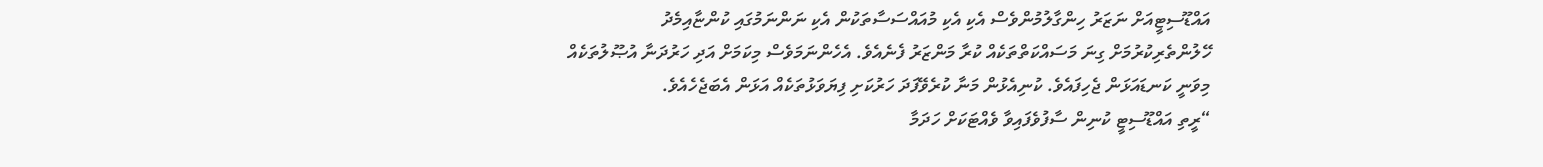އައްޑޫސިޓީއަށް ނަޒަރު ހިންގާލުމުންވެސް އެކި އެކި މުއައްސަސާތަކުން އެކި ނަންނަމުގައި ކުންޏާއިމެދު ހޭލުންތެރިކުރުމަށް ގިނަ މަސައްކަތްތަކެއް ކުރާ މަންޒަރު ފެނެއެވެ. އެހެންނަމަވެސް މިކަމަށް އަދި ހަރުދަނާ އުޞޫލުތަކެއް މިވަނީ ކަނޑައަޅަން ޖެހިފައެވެ. ކުނިއެޅުން މަނާ ކުރެވޭފަދަ ހަރުކަށި ފިޔަވަޅުތަކެއް އަޅަން އެބަޖެހެއެވެ.
“ރީތި އައްޑޫސިޓީ ކުނިން ސާފުވެފައިވާ ވެއްޓަކަށް ހަދަމާ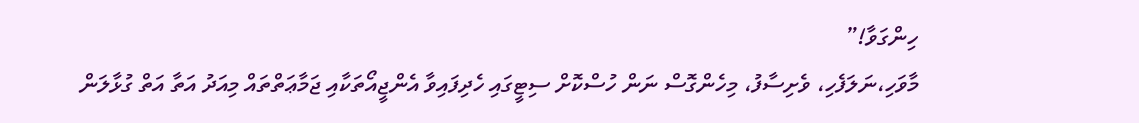ހިންގަވާ!”
މާވަހި،ނަލަފެހި، ވެށިސާފު، މިހެންގޮސް ނަން ހުސްކޮށް ސިޓީގައި ހެދިފައިވާ އެންޖީއޯތަކާއި ޖަމާޢަތްތައް މިއަދު އަތާ އަތް ގުޅާލަން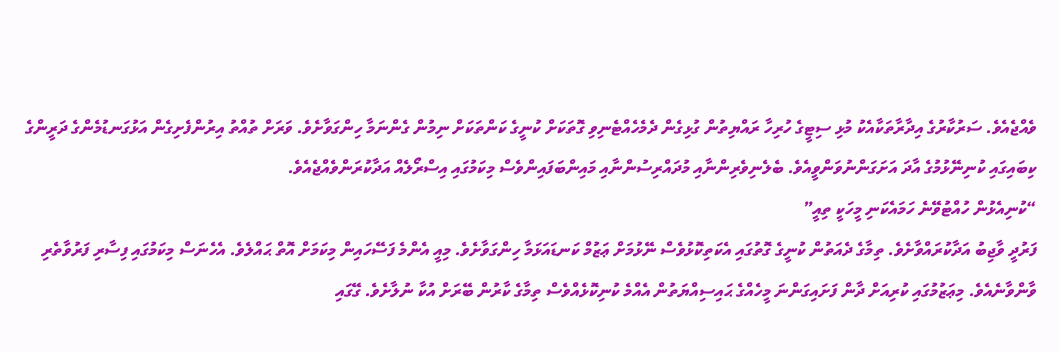ވެއްޖެއެވެ. ސަރުކާރުގެ އިދާރާތަކާއެކު މުޅި ސިޓީގެ ހުރިހާ ރައްޔިތުން ގުޅިގެން ދެމެހެއްޓެނިވި ގޮތަކަށް ކުނީގެ ކަންތަކަށް ނިމުން ގެންނަމާ ހިންގަވާށެވެ. ވަރަށް ތުއްތު އިރުންފެށިގެން އަޅުގަނޑުމެންގެ ދަރީންގެ ކިބައިގައި ކުނިނޭޅުމުގެ އާދަ އަށަގަންނުވަންވީއެވެ. ބެލެނިވެރިންނާއި މުދައްރިސުންނާއި މައިންބަފައިންވެސް މިކަމުގައި އިސްރޯލެއް އަދާކުރަންވެއްޖެއެވެ.
“ކުނިއެޅުން ހުއްޓުވޭނެ ހަމައެކަނި މީހަކީ ތިއީ”
ފަރުދީ ވާޖިބު އަދާކުރައްވާށެވެ. ތިމާގެ ދެއަތުން ކުނީގެ ގޮތުގައި އެކަތިކޮޅުވެސް ނޭޅުމަށް ޢަޒުމް ކަނޑައަޅަމާ ހިންގަވާށެވެ. މިއީ އެންމެ ފަސޭހައިން މިކަމަށް އޮތް ޙައްލެވެ. އެހެނަސް މިކަމުގައި ފިސާރި ފަރުވާތެރި ވާންވާނެއެވެ. މިޢަޒުމުގައި ކުރިއަށް ދާން ފަށައިގަންނަ މީހެއްގެ ޙައިސިއްޔަތުން އެއްމެ ކުނިކޮޅެއްވެސް ތިމާގެ ކާރުން ބޭރަށް އުކާ ނުލާށެވެ. ގޭގައި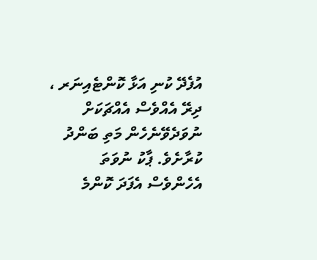އުފެދޭ ކުނި އަޅާ ކޮންޓެއިނަރ ، ދިރޭ އެއްވެސް އެއްޗަކަށް ނުވަދެވޭނެހެން މަތި ބަންދު ކުރާށެވެ. ޕާކު ނުވަތަ އެހެންވެސް އެފަދަ ކޮންމެ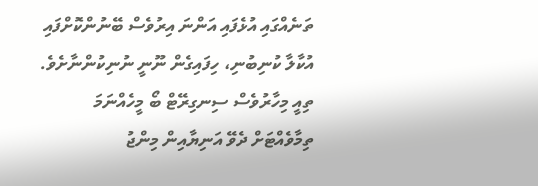ތަނެއްގައި އުޅެފައި އަންނަ އިރުވެސް ބޭނުންކޮށްފައި އުކާލާ ކުނިބުނި، ހިފައިގެން ނޫނީ ނުނިކުންނާށެވެ. ތިއީ މިހާރުވެސް ސިނގިރޭޓް ބޯ މީހެއްނަމަ ތިމާވެއްޓަށް ދެވޭ އަނިޔާއިން މިންޖު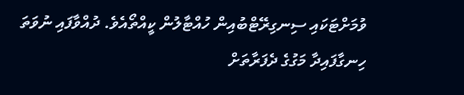ވުމަށްޓަކައި ސިނގިރޭޓްބުއިން ހުއްޓާލުން ކީއްތޯއެވެ. ދުއްވާފައި ނުވަތަ ހިނގާފައިދާ މަގުގެ ދެފަރާތަށް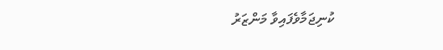ކުނިޖަމާވެފައިވާ މަންޒަރު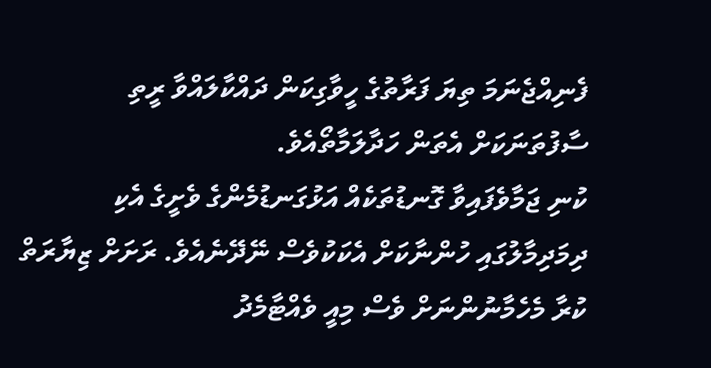ފެނިއްޖެނަމަ ތިޔަ ފަރާތުގެ ހީވާގިކަން ދައްކާލައްވާ ރީތި ސާފުތަނަކަށް އެތަން ހަދާލަމާތޯއެވެ.
ކުނި ޖަމާވެފައިވާ ގޮނޑުތަކެއް އަޅުގަނޑުމެންގެ ވެށީގެ އެކި ދިމަދިމާލުގައި ހުންނާކަށް އެކަކުވެސް ނޭދޭނެއެވެ. ރަށަށް ޒިޔާރަތް ކުރާ މެހެމާނުންނަށް ވެސް މިއީ ވެއްޓާމެދު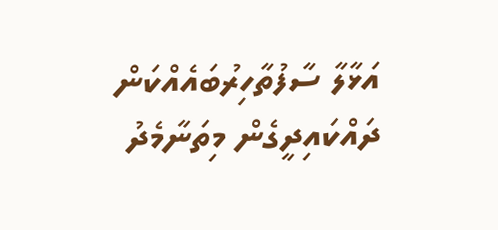އަޅާލާ ސާފުތާހިރުބައެއްކަން ދައްކައިދީގެން މިތަނާމެދު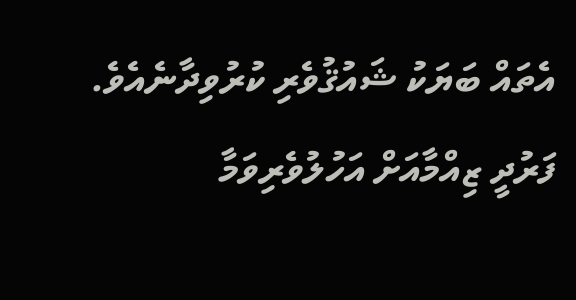އެތައް ބަޔަކު ޝައުޤުވެރި ކުރުވިދާނެއެވެ. ފަރުދީ ޒިއްމާއަށް އަހުލުވެރިވަމާ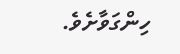ހިންގަވާށެވެ.